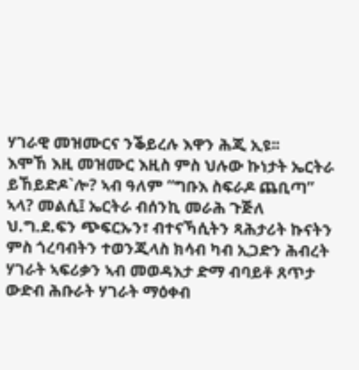ሃገራዊ መዝሙርና ንቕይረሉ እዋን ሕጂ ኢዩ፡፡
እሞኸ እዚ መዝሙር እዚስ ምስ ህሉው ኩነታት ኤርትራ ይኸይድዶ`ሎ? ኣብ ዓለም “ግቡእ ስፍራዶ ጨቢጣ” ኣላ? መልሲ፤ ኤርትራ ብሰንኪ መራሕ ጉጅለ ህ.ግ.ደ.ፍን ጭፍርኡን፣ ብተናኻሲትን ጻሕታሪት ኩናትን ምስ ጎረባብትን ተወንጂላስ ክሳብ ካብ ኢጋድን ሕብረት ሃገራት ኣፍሪቃን ኣብ መወዳእታ ድማ ብባይቶ ጸጥታ ውድብ ሕቡራት ሃገራት ማዕቀብ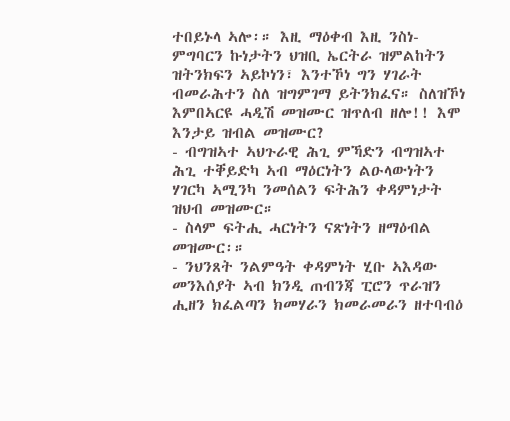ተበይኑላ ኣሎ፡። እዚ ማዕቀብ እዚ ንስነ-ምግባርን ኩነታትን ህዝቢ ኤርትራ ዝምልከትን ዝትንክፍን ኣይኮነን፣ እንተኾነ ግን ሃገራት ብመራሕተን ስለ ዝግምገማ ይትንክፈና። ስለዝኾነ እምበኣርዩ ሓዲሽ መዝሙር ዝጥለብ ዘሎ!! እሞ እንታይ ዝብል መዝሙር?
- ብግዝኣተ ኣህጉራዊ ሕጊ ምኻድን ብግዝኣተ ሕጊ ተቐይድካ ኣብ ማዕርነትን ልዑላውነትን ሃገርካ ኣሚንካ ንመሰልን ፍትሕን ቀዳምነታት ዝህብ መዝሙር።
- ስላም ፍትሒ ሓርነትን ናጽነትን ዘማዕብል መዝሙር፡።
- ንህንጸት ንልምዓት ቀዳምነት ሂቡ ኣእዳው መንእሰያት ኣብ ክንዲ ጠብንጃ ፒሮን ጥራዝን ሒዘን ክፈልጣን ክመሃራን ክመራመራን ዘተባብዕ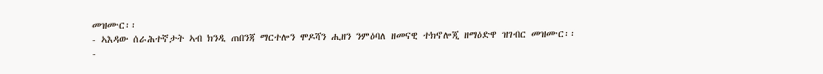መዝሙር፡፡
- ኣእዳው ሰራሕተኛታት ኣብ ክንዲ ጠበንጃ ማርተሎን ሞዶሻን ሒዘን ንምዕባለ ዘመናዊ ተክኖሎጂ ዘማዕድዋ ዝገብር መዝሙር፡፡
-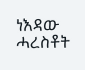ነእዳው ሓረስቶት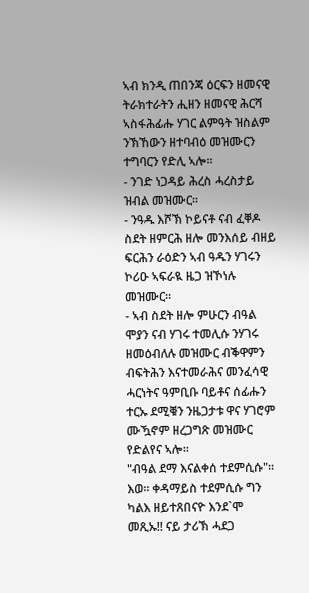ኣብ ክንዲ ጠበንጃ ዕርፍን ዘመናዊ ትራክተራትን ሒዘን ዘመናዊ ሕርሻ ኣስፋሕፊሑ ሃገር ልምዓት ዝስልም ንኽኸውን ዘተባብዕ መዝሙርን ተግባርን የድሊ ኣሎ፡፡
- ንገድ ነጋዳይ ሕረስ ሓረስታይ ዝብል መዝሙር፡፡
- ንዓዱ እሾኽ ኮይናቶ ናብ ፈቐዶ ስደት ዘምርሕ ዘሎ መንእሰይ ብዘይ ፍርሕን ራዕድን ኣብ ዓዱን ሃገሩን ኮሪዑ ኣፍራዪ ዜጋ ዝኾነሉ መዝሙር።
- ኣብ ስደት ዘሎ ምሁርን ብዓል ሞያን ናብ ሃገሩ ተመሊሱ ንሃገሩ ዘመዕብለሉ መዝሙር ብቕዋምን ብፍትሕን እናተመራሕና መንፈሳዊ ሓርነትና ዓምቢቡ ባይቶና ሰፊሑን ተርኡ ደሚቑን ንዜጋታቱ ዋና ሃገሮም ሙዃኖም ዘረጋግጽ መዝሙር የድልየና ኣሎ፡፡
"ብዓል ደማ እናልቀሰ ተደምሲሱ"፡፡ እወ። ቀዳማይስ ተደምሲሱ ግን ካልእ ዘይተጸበናዮ እንደ`ሞ መጺኡ!! ናይ ታሪኽ ሓደጋ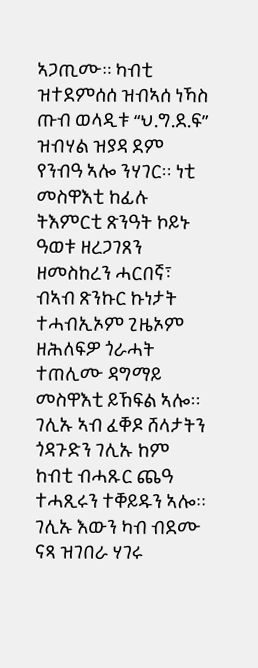ኣጋጢሙ። ካብቲ ዝተደምሰሰ ዝብኣሰ ነኻስ ጡብ ወላዲቱ “ህ.ግ.ደ.ፍ” ዝብሃል ዝያዳ ደም የንብዓ ኣሎ ንሃገር፡፡ ነቲ መስዋእቲ ከፊሉ ትእምርቲ ጽንዓት ኮይኑ ዓወቱ ዘረጋገጸን ዘመስከረን ሓርበኛ፣ ብኣብ ጽንኩር ኩነታት ተሓብኢኦም ጊዜኦም ዘሕለፍዎ ጎራሓት ተጠሊሙ ዳግማይ መስዋእቲ ይኸፍል ኣሎ፡፡ ገሊኡ ኣብ ፈቐዶ ሸላታትን ጎዳጉድን ገሊኡ ከም ከብቲ ብሓጹር ጨዓ ተሓጺሩን ተቐይዱን ኣሎ፡፡ ገሊኡ እውን ካብ ብደሙ ናጻ ዝገበራ ሃገሩ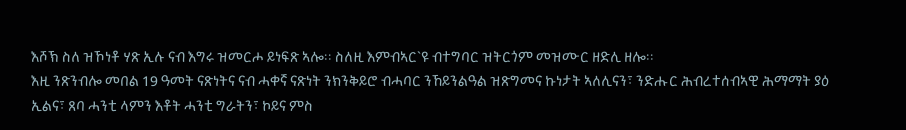እሾኽ ስለ ዝኾነቶ ሃጽ ኢሉ ናብ እግሩ ዝመርሖ ይነፍጽ ኣሎ፡፡ ስለዚ እምብኣር`ዩ ብተግባር ዝትርጎም መዝሙር ዘድሊ ዘሎ፡፡
እዚ ንጽንብሎ መበል 19 ዓመት ናጽነትና ናብ ሓቀኛ ናጽነት ንክንቅይሮ ብሓባር ንኸይንልዓል ዝጽግመና ኩነታት ኣለሊናን፣ ንድሑር ሕብረተሰብኣዊ ሕማማት ያዕ ኢልና፣ ጸባ ሓንቲ ላምን እቶት ሓንቲ ግራትን፣ ኮይና ምስ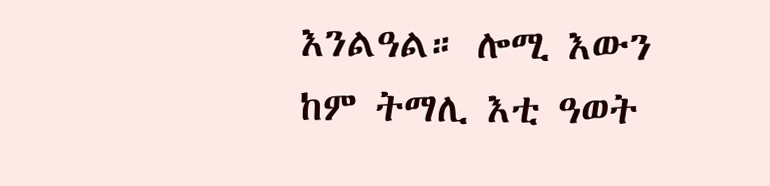እንልዓል። ሎሚ እውን ከም ትማሊ እቲ ዓወት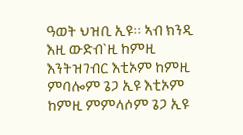ዓወት ህዝቢ ኢዩ፡፡ ኣብ ክንዲ እዚ ውድብ`ዚ ከምዚ እንትዝገብር እቲኦም ከምዚ ምባሎም ጌጋ ኢዩ እቲኦም ከምዚ ምምላሶም ጌጋ ኢዩ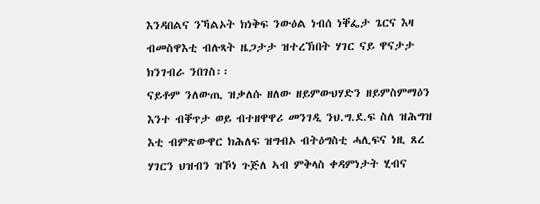እንዳበልና ንኻልኦት ክነቅፍ ንውዕል ነብሰ ነቐፌታ ጌርና እዛ ብመስዋእቲ ብሉጻት ዜጋታታ ዝተረኽበት ሃገር ናይ ዋናታታ ክንገብራ ንበገስ፡፡
ናይቶም ንለውጢ ዝቃለሱ ዘለው ዘይምውህሃድን ዘይምስምማዕን እንተ ብቐጥታ ወይ ብተዘዋዋሪ መንገዲ ንህ.ግ.ደ.ፍ ስለ ዝሕግዝ እቲ ብምጽውዋር ክሕለፍ ዝግብኦ ብትዕግስቲ ሓሊፍና ነዚ ጸረ ሃገርን ህዝብን ዝኾነ ጉጅለ ኣብ ምቅላስ ቀዳምነታት ሂብና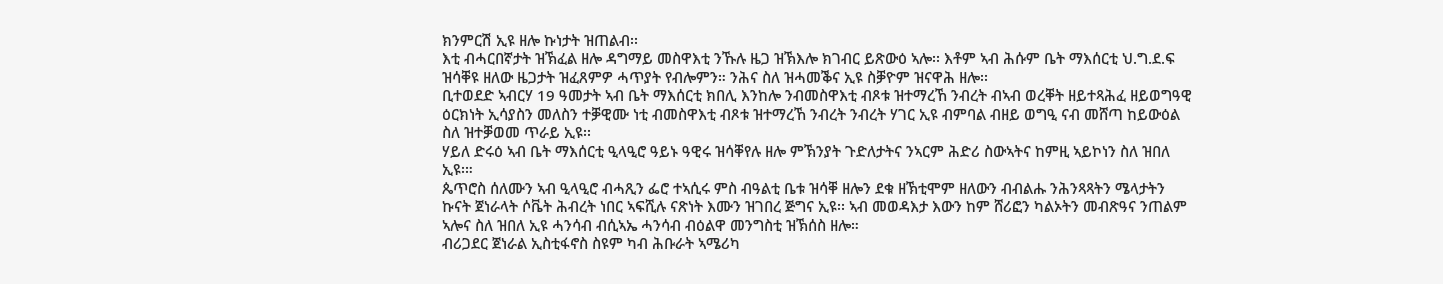ክንምርሽ ኢዩ ዘሎ ኩነታት ዝጠልብ፡፡
እቲ ብሓርበኛታት ዝኽፈል ዘሎ ዳግማይ መስዋእቲ ንኹሉ ዜጋ ዝኽእሎ ክገብር ይጽውዕ ኣሎ፡፡ እቶም ኣብ ሕሱም ቤት ማእሰርቲ ህ.ግ.ደ.ፍ ዝሳቐዩ ዘለው ዜጋታት ዝፈጸምዎ ሓጥያት የብሎምን። ንሕና ስለ ዝሓመቕና ኢዩ ስቓዮም ዝናዋሕ ዘሎ፡፡
ቢተወደድ ኣብርሃ 19 ዓመታት ኣብ ቤት ማእሰርቲ ክበሊ እንከሎ ንብመስዋእቲ ብጾቱ ዝተማረኸ ንብረት ብኣብ ወረቐት ዘይተጻሕፈ ዘይወግዓዊ ዕርክነት ኢሳያስን መለስን ተቓዊሙ ነቲ ብመስዋእቲ ብጾቱ ዝተማረኸ ንብረት ንብረት ሃገር ኢዩ ብምባል ብዘይ ወግዒ ናብ መሸጣ ከይውዕል ስለ ዝተቓወመ ጥራይ ኢዩ፡፡
ሃይለ ድሩዕ ኣብ ቤት ማእሰርቲ ዒላዒሮ ዓይኑ ዓዊሩ ዝሳቐየሉ ዘሎ ምኽንያት ጉድለታትና ንኣርም ሕድሪ ስውኣትና ከምዚ ኣይኮነን ስለ ዝበለ ኢዩ፡።
ጴጥሮስ ሰለሙን ኣብ ዒላዒሮ ብሓጺን ፌሮ ተኣሲሩ ምስ ብዓልቲ ቤቱ ዝሳቐ ዘሎን ደቁ ዘኽቲሞም ዘለውን ብብልሑ ንሕንጻጻትን ሜላታትን ኩናት ጀነራላት ሶቬት ሕብረት ነበር ኣፍሺሉ ናጽነት እሙን ዝገበረ ጅግና ኢዩ፡፡ ኣብ መወዳእታ እውን ከም ሸሪፎን ካልኦትን መብጽዓና ንጠልም ኣሎና ስለ ዝበለ ኢዩ ሓንሳብ ብሲኣኤ ሓንሳብ ብዕልዋ መንግስቲ ዝኽሰስ ዘሎ።
ብሪጋደር ጀነራል ኢስቲፋኖስ ስዩም ካብ ሕቡራት ኣሜሪካ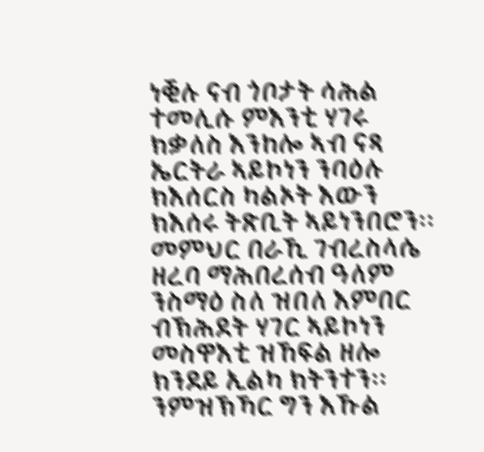ነቒሉ ናብ ጎቦታት ሳሕል ተመሊሱ ምእንቲ ሃገሩ ክቃለስ እንከሎ ኣብ ናጻ ኤርትራ ኣይኮነን ንባዕሉ ክእሰርስ ካልኦት እውን ክእሰሩ ትጽቢት ኣይነንበሮን፡፡
መምህር በራኺ ገብረስላሴ ዘረባ ማሕበረሰብ ዓለም ንስማዕ ስለ ዝበለ እምበር ብኽሕደት ሃገር ኣይኮነን መስዋእቲ ዝኸፍል ዘሎ ክንደይ ኢልካ ክትንተን፡፡ ንምዝኽኻር ግን እኹል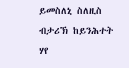ይመስለኒ ስለዚስ ብታሪኽ ከይንሕተት ሃየ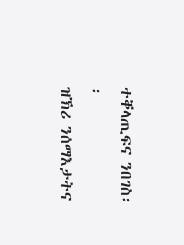ተቐላጢፍና ንበገስ፡፡
ዝኽሪ ንሰማእታትና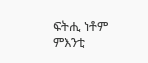ፍትሒ ነቶም ምእንቲ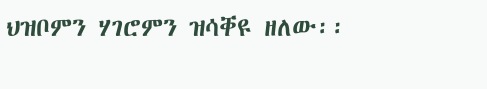ህዝቦምን ሃገሮምን ዝሳቐዩ ዘለው፡፡